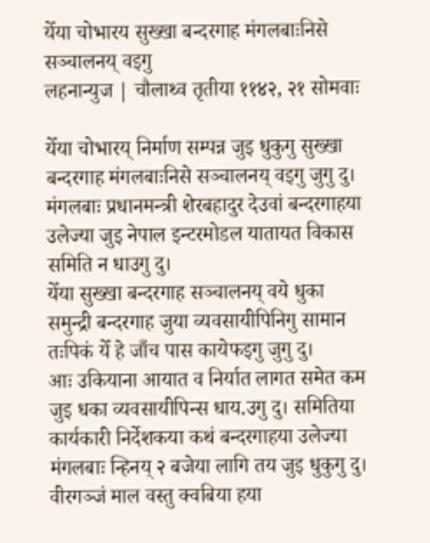येँया चोभारय सुख्खा बन्दरगाह मंगलबाःनिसे सञ्चालनय् वइगु
लहनान्युज | चौलाथ्व तृतीया ११४२, २१ सोमवाः

येँया चोभारय् निर्माण सम्पन्न जुइ धुकुगु सुख्खा बन्दरगाह मंगलबाःनिसे सञ्चालनय् वइगु जुगु दु।
मंगलबाः प्रधानमन्त्री शेरबहादुर देउवां बन्दरगाहया उलेज्या जुइ नेपाल इन्टरमोडल यातायत विकास समिति न धाउगु दु।
येँया सुख्खा बन्दरगाह सञ्चालनय् वये धुका समुन्द्री बन्दरगाह जुया व्यवसायीपिनिगु सामान तःपिकं येँ हे जाँच पास कायेफइगु जुगु दु।
आः उकियाना आयात व निर्यात लागत समेत कम जुइ धका व्यवसायीपिन्स धाय.उगु दु। समितिया कार्यकारी निर्देशकया कथं बन्दरगाहया उलेज्या मंगलबाः न्हिनय् २ बजेया लागि तय जुइ धुकुगु दु।
वीरगञ्जं माल वस्तु क्वबिया हया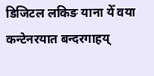डिजिटल लकिङ याना येँ वया कन्टेनरयात बन्दरगाहय्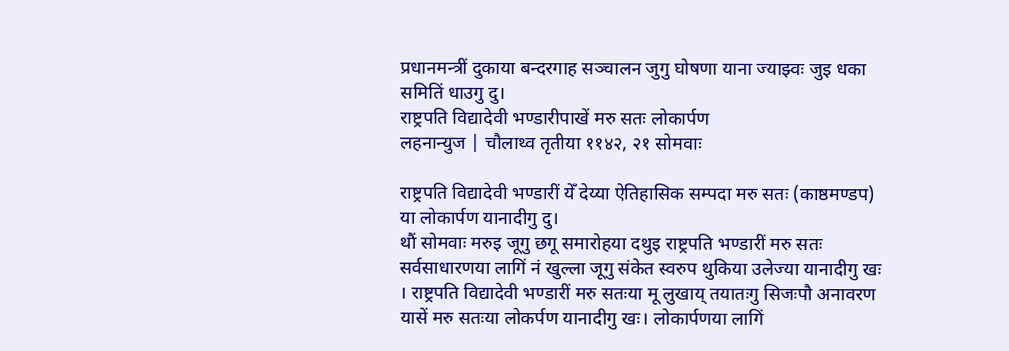प्रधानमन्त्रीं दुकाया बन्दरगाह सञ्चालन जुगु घोषणा याना ज्याझ्वः जुइ धका समितिं धाउगु दु।
राष्ट्रपति विद्यादेवी भण्डारीपाखें मरु सतः लोकार्पण
लहनान्युज | चौलाथ्व तृतीया ११४२, २१ सोमवाः

राष्ट्रपति विद्यादेवी भण्डारीं येँ देय्या ऐतिहासिक सम्पदा मरु सतः (काष्ठमण्डप) या लोकार्पण यानादीगु दु।
थौं सोमवाः मरुइ जूगु छगू समारोहया दथुइ राष्ट्रपति भण्डारीं मरु सतः सर्वसाधारणया लागिं नं खुल्ला जूगु संकेत स्वरुप थुकिया उलेज्या यानादीगु खः । राष्ट्रपति विद्यादेवी भण्डारीं मरु सतःया मू लुखाय् तयातःगु सिजःपौ अनावरण यासें मरु सतःया लोकर्पण यानादीगु खः। लोकार्पणया लागिं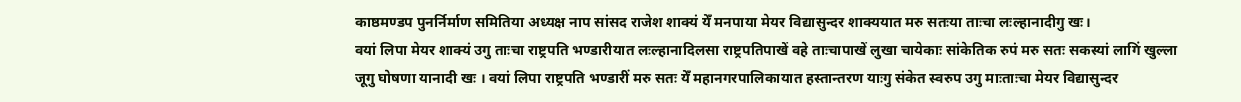काष्ठमण्डप पुनर्निर्माण समितिया अध्यक्ष नाप सांसद राजेश शाक्यं येँ मनपाया मेयर विद्यासुन्दर शाक्ययात मरु सतःया ताःचा लःल्हानादीगु खः।
वयां लिपा मेयर शाक्यं उगु ताःचा राष्ट्रपति भण्डारीयात लःल्हानादिलसा राष्ट्रपतिपाखें वहे ताःचापाखें लुखा चायेकाः सांकेतिक रुपं मरु सतः सकस्यां लागिं खुल्ला जूगु घोषणा यानादी खः । वयां लिपा राष्ट्रपति भण्डारीं मरु सतः येँ महानगरपालिकायात हस्तान्तरण याःगु संकेत स्वरुप उगु माःताःचा मेयर विद्यासुन्दर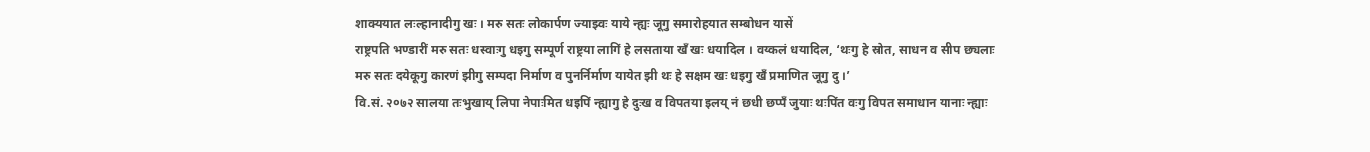शाक्ययात लःल्हानादीगु खः । मरु सतः लोकार्पण ज्याझ्वः याये न्ह्यः जूगु समारोहयात सम्बोधन यासें
राष्ट्रपति भण्डारीं मरु सतः धस्वाःगु धइगु सम्पूर्ण राष्ट्रया लागिं हे लसताया खँ खः धयादिल । वय्कलं धयादिल, ‘थःगु हे स्रोत, साधन व सीप छ्यलाः मरु सतः दयेकूगु कारणं झीगु सम्पदा निर्माण व पुनर्निर्माण यायेत झी थः हे सक्षम खः धइगु खँ प्रमाणित जूगु दु ।’
वि.सं. २०७२ सालया तःभुखाय् लिपा नेपाःमित धइपिं न्ह्यागु हे दुःख व विपतया इलय् नं छधी छप्पँ जुयाः थःपिंत वःगु विपत समाधान यानाः न्ह्याः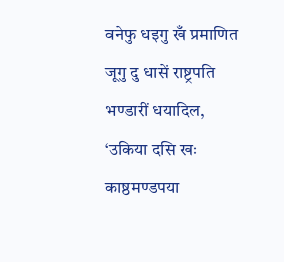वनेफु धइगु खँ प्रमाणित जूगु दु धासें राष्ट्रपति भण्डारीं धयादिल, ‘उकिया दसि खः काष्ठमण्डपया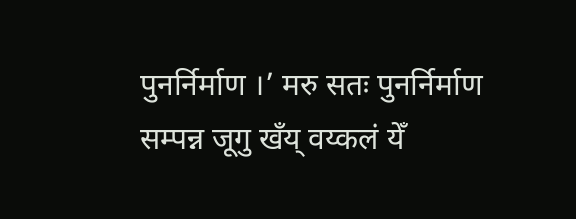पुनर्निर्माण ।’ मरु सतः पुनर्निर्माण सम्पन्न जूगु खँय् वय्कलं येँ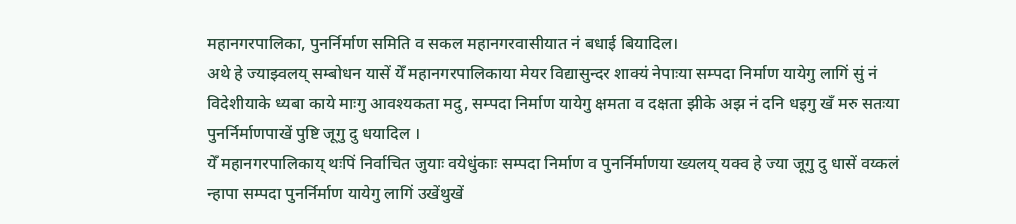महानगरपालिका, पुनर्निर्माण समिति व सकल महानगरवासीयात नं बधाई बियादिल।
अथे हे ज्याझ्वलय् सम्बोधन यासें येँ महानगरपालिकाया मेयर विद्यासुन्दर शाक्यं नेपाःया सम्पदा निर्माण यायेगु लागिं सुं नं विदेशीयाके ध्यबा काये माःगु आवश्यकता मदु, सम्पदा निर्माण यायेगु क्षमता व दक्षता झीके अझ नं दनि धइगु खँ मरु सतःया पुनर्निर्माणपाखें पुष्टि जूगु दु धयादिल ।
येँ महानगरपालिकाय् थःपिं निर्वाचित जुयाः वयेधुंकाः सम्पदा निर्माण व पुनर्निर्माणया ख्यलय् यक्व हे ज्या जूगु दु धासें वय्कलं न्हापा सम्पदा पुनर्निर्माण यायेगु लागिं उखेंथुखें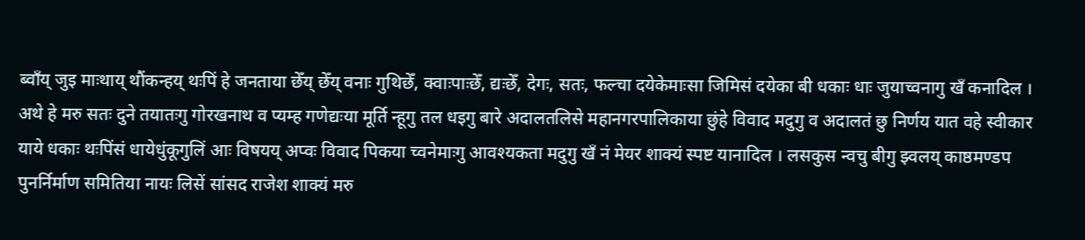ब्वाँय् जुइ माःथाय् थौंकन्हय् थःपिं हे जनताया छेँय् छेँय् वनाः गुथिछेँ, क्वाःपाःछेँ, द्यःछेँ, देगः, सतः, फल्चा दयेकेमाःसा जिमिसं दयेका बी धकाः धाः जुयाच्वनागु खँ कनादिल ।
अथे हे मरु सतः दुने तयातःगु गोरखनाथ व प्यम्ह गणेद्यःया मूर्ति न्हूगु तल धइगु बारे अदालतलिसे महानगरपालिकाया छुंहे विवाद मदुगु व अदालतं छु निर्णय यात वहे स्वीकार याये धकाः थःपिंसं धायेधुंकूगुलिं आः विषयय् अप्वः विवाद पिकया च्वनेमाःगु आवश्यकता मदुगु खँ नं मेयर शाक्यं स्पष्ट यानादिल । लसकुस न्वचु बीगु झ्वलय् काष्ठमण्डप पुनर्निर्माण समितिया नायः लिसें सांसद राजेश शाक्यं मरु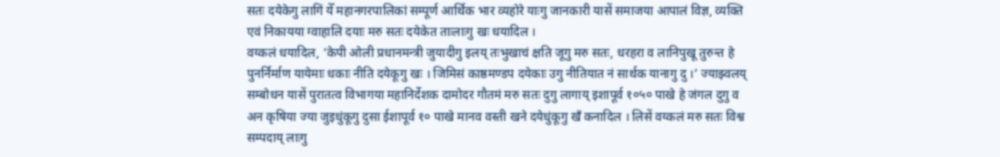सतः दयेकेगु लागिं येँ महानगरपालिकां सम्पूर्ण आर्थिक भार व्यहोरे याःगु जानकारी यासें समाजया आपालं विज्ञ, व्यक्ति एवं निकायया ग्वाहालि दयाः मरु सतः दयेकेत ताःलाःगु खः धयादिल ।
वय्कलं धयादिल, ‘केपी ओली प्रधानमन्त्री जुयादीगु इलय् तःभुखाचं क्षति जूगु मरु सतः, धरहरा व लानिपुखू तुरुन्त हे पुनर्निर्माण यायेमाः धकाः नीति दयेकूगु खः । जिमिसं काष्ठमण्डप दयेकाः उगु नीतियात नं सार्थक यानागु दु ।’ ज्याझ्वलय् सम्बोधन यासें पुरातत्व विभागया महानिर्देशक दामोदर गौतमं मरु सतः दुगु लागाय् इशापूर्व १०५० पाखे हे जंगल दुगु व अन कृषिया ज्या जुइधुंकूगु दुसा ईशापूर्व १० पाखे मानव वस्ती खने दयेधुंकूगु खँ कनादिल । लिसें वय्कलं मरु सतः विश्व सम्पदाय् लाःगु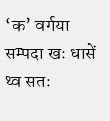‘क’ वर्गया सम्पदा खः धासें थ्व सतः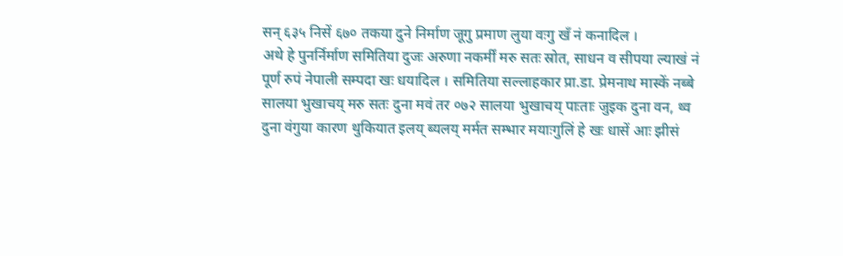सन् ६३५ निसें ६७० तकया दुने निर्माण जूगु प्रमाण लुया वःगु खँ नं कनादिल ।
अथे हे पुनर्निर्माण समितिया दुजः अरुणा नकर्मीं मरु सतः स्रोत, साधन व सीपया ल्याखं नं पूर्ण रुपं नेपाली सम्पदा खः धयादिल । समितिया सल्लाहकार प्रा.डा. प्रेमनाथ मास्कें नब्बे सालया भुखाचय् मरु सतः दुना मवं तर ०७२ सालया भुखाचय् पाःताः जुइक दुना वन, थ्व दुना वंगुया कारण थुकियात इलय् ब्यलय् मर्मत सम्भार मयाःगुलिं हे खः धासें आः झीसं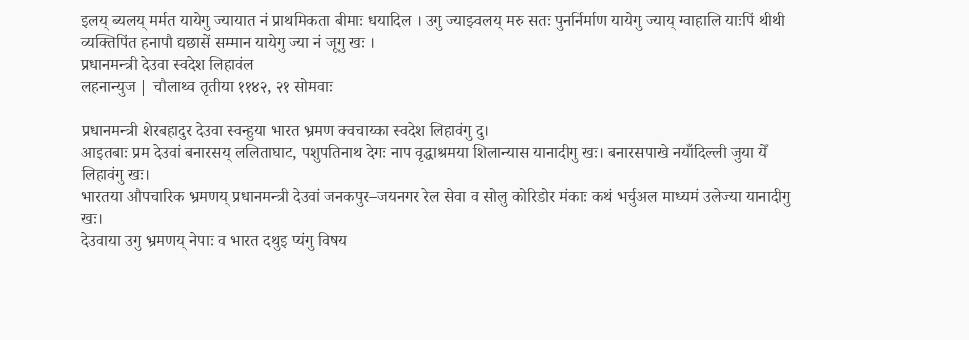इलय् ब्यलय् मर्मत यायेगु ज्यायात नं प्राथमिकता बीमाः धयादिल । उगु ज्याझ्वलय् मरु सतः पुनर्निर्माण यायेगु ज्याय् ग्वाहालि याःपिं थीथी व्यक्तिपिंत हनापौ द्यछासें सम्मान यायेगु ज्या नं जूगु खः ।
प्रधानमन्त्री देउवा स्वदेश लिहावंल
लहनान्युज | चौलाथ्व तृतीया ११४२, २१ सोमवाः

प्रधानमन्त्री शेरबहादुर देउवा स्वन्हुया भारत भ्रमण क्वचाय्का स्वदेश लिहावंगु दु।
आइतबाः प्रम देउवां बनारसय् ललिताघाट, पशुपतिनाथ देगः नाप वृद्धाश्रमया शिलान्यास यानादीगु खः। बनारसपाखे नयाँदिल्ली जुया येँ लिहावंगु खः।
भारतया औपचारिक भ्रमणय् प्रधानमन्त्री देउवां जनकपुर–जयनगर रेल सेवा व सोलु कोरिडोर मंकाः कथं भर्चुअल माध्यमं उलेज्या यानादीगु खः।
देउवाया उगु भ्रमणय् नेपाः व भारत दथुइ प्यंगु विषय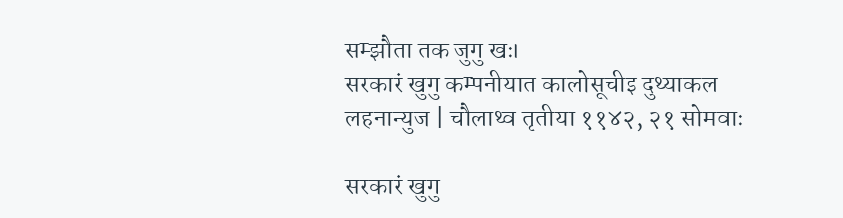सम्झौता तक जुगु खः।
सरकारं खुगु कम्पनीयात कालोसूचीइ दुथ्याकल
लहनान्युज | चौलाथ्व तृतीया ११४२, २१ सोमवाः

सरकारं खुगु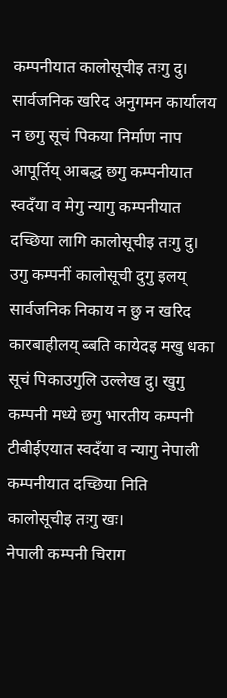कम्पनीयात कालोसूचीइ तःगु दु। सार्वजनिक खरिद अनुगमन कार्यालय न छगु सूचं पिकया निर्माण नाप आपूर्तिय् आबद्ध छगु कम्पनीयात स्वदँया व मेगु न्यागु कम्पनीयात दच्छिया लागि कालोसूचीइ तःगु दु।
उगु कम्पनीं कालोसूची दुगु इलय् सार्वजनिक निकाय न छु न खरिद कारबाहीलय् ब्बति कायेदइ मखु धका सूचं पिकाउगुलि उल्लेख दु। खुगु कम्पनी मध्ये छगु भारतीय कम्पनी टीबीईएयात स्वदँया व न्यागु नेपाली कम्पनीयात दच्छिया निति कालोसूचीइ तःगु खः।
नेपाली कम्पनी चिराग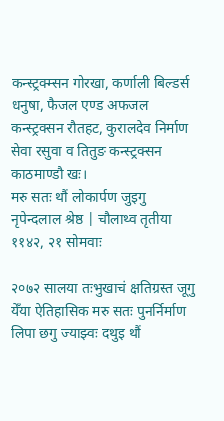कन्स्ट्रक्म्सन गोरखा, कर्णाली बिल्डर्स धनुषा, फैजल एण्ड अफजल कन्स्ट्रक्सन रौतहट, कुरालदेव निर्माण सेवा रसुवा व तितुङ कन्स्ट्रक्सन काठमाण्डौ खः।
मरु सतः थौं लोकार्पण जुइगु
नृपेन्दलाल श्रेष्ठ | चौलाथ्व तृतीया ११४२, २१ सोमवाः

२०७२ सालया तःभुखाचं क्षतिग्रस्त जूगु येँया ऐतिहासिक मरु सतः पुनर्निर्माण लिपा छगु ज्याझ्वः दथुइ थौं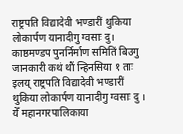राष्ट्रपति विद्यादेवी भण्डारीं थुकिया लोकार्पण यानादीगु ग्वसाः दु।
काष्ठमण्डप पुनर्निर्माण समितिं बिउगु जानकारी कथं थौं न्हिनसिया १ ताः इलय् राष्ट्रपति विद्यादेवी भण्डारीं थुकिया लोकार्पण यानादीगु ग्वसाः दु ।
येँ महानगरपालिकाया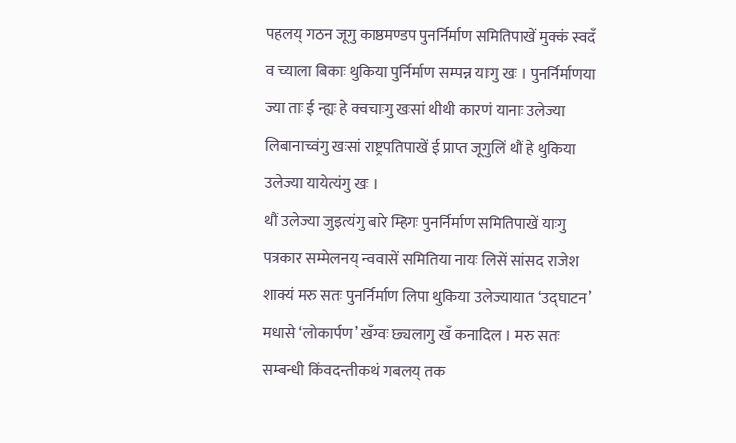पहलय् गठन जूगु काष्ठमण्डप पुनर्निर्माण समितिपाखें मुक्कं स्वदँ व च्याला बिकाः थुकिया पुर्निर्माण सम्पन्न याःगु खः । पुनर्निर्माणया ज्या ताः ई न्ह्यः हे क्वचाःगु खःसां थीथी कारणं यानाः उलेज्या लिबानाच्वंगु खःसां राष्ट्रपतिपाखें ई प्राप्त जूगुलिं थौं हे थुकिया उलेज्या यायेत्यंगु खः ।
थौं उलेज्या जुइत्यंगु बारे म्हिगः पुनर्निर्माण समितिपाखें याःगु पत्रकार सम्मेलनय् न्ववासें समितिया नायः लिसें सांसद राजेश शाक्यं मरु सतः पुनर्निर्माण लिपा थुकिया उलेज्यायात ‘उद्घाटन’ मधासे ‘लोकार्पण’ खँग्वः छ्यलागु खँ कनादिल । मरु सतः सम्बन्धी किंवदन्तीकथं गबलय् तक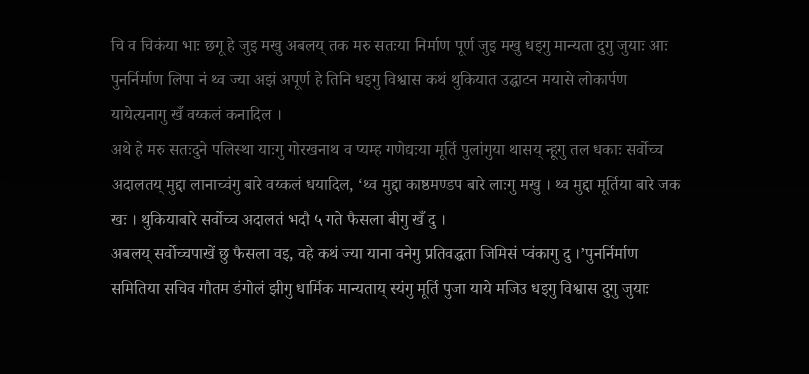चि व चिकंया भाः छगू हे जुइ मखु अबलय् तक मरु सतःया निर्माण पूर्ण जुइ मखु धइगु मान्यता दुगु जुयाः आः पुनर्निर्माण लिपा नं थ्व ज्या अझं अपूर्ण हे तिनि धइगु विश्वास कथं थुकियात उद्घाटन मयासे लोकार्पण यायेत्यनागु खँ वय्कलं कनादिल ।
अथे हे मरु सतःदुने पलिस्था याःगु गोरखनाथ व प्यम्ह गणेद्यःया मूर्ति पुलांगुया थासय् न्हूगु तल धकाः सर्वोच्च अदालतय् मुद्दा लानाच्वंगु बारे वय्कलं धयादिल, ‘थ्व मुद्दा काष्ठमण्डप बारे लाःगु मखु । थ्व मुद्दा मूर्तिया बारे जक खः । थुकियाबारे सर्वोच्च अदालतं भदौ ५ गते फैसला बीगु खँ दु ।
अबलय् सर्वोच्चपाखें छु फैसला वइ, वहे कथं ज्या याना वनेगु प्रतिवद्धता जिमिसं प्वंकागु दु ।’पुनर्निर्माण समितिया सचिव गौतम डंगोलं झीगु धार्मिक मान्यताय् स्यंगु मूर्ति पुजा याये मजिउ धइगु विश्वास दुगु जुयाः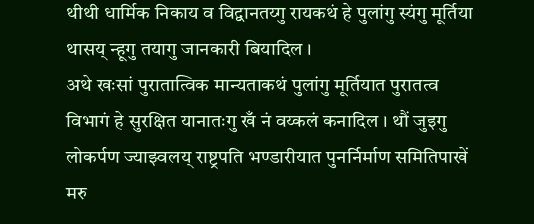थीथी धार्मिक निकाय व विद्वानतय्गु रायकथं हे पुलांगु स्यंगु मूर्तिया थासय् न्हूगु तयागु जानकारी बियादिल ।
अथे खःसां पुरातात्विक मान्यताकथं पुलांगु मूर्तियात पुरातत्व विभागं हे सुरक्षित यानातःगु खँ नं वय्कलं कनादिल । थौं जुइगु लोकर्पण ज्याझ्वलय् राष्ट्रपति भण्डारीयात पुनर्निर्माण समितिपाखें मरु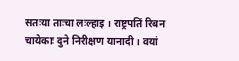सतःया ताःचा लःल्हाइ । राष्ट्रपतिं रिबन चायेकाः दुने निरीक्षण यानादी । वयां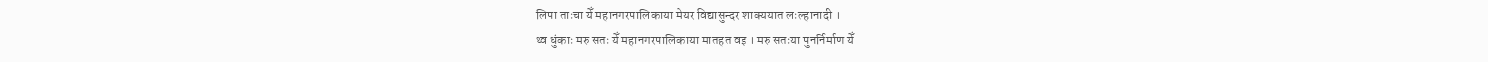लिपा ताःचा येँ महानगरपालिकाया मेयर विद्यासुन्दर शाक्ययात लःल्हानादी ।
थ्व धुंकाः मरु सतः येँ महानगरपालिकाया मातहत वइ । मरु सतःया पुनर्निर्माण येँ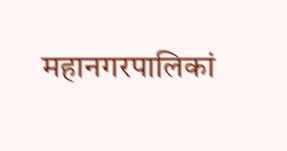महानगरपालिकां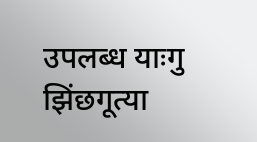उपलब्ध याःगु झिंछगूत्या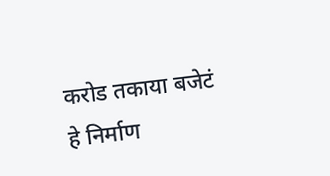करोड तकाया बजेटं हे निर्माण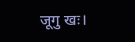जूगु खः।